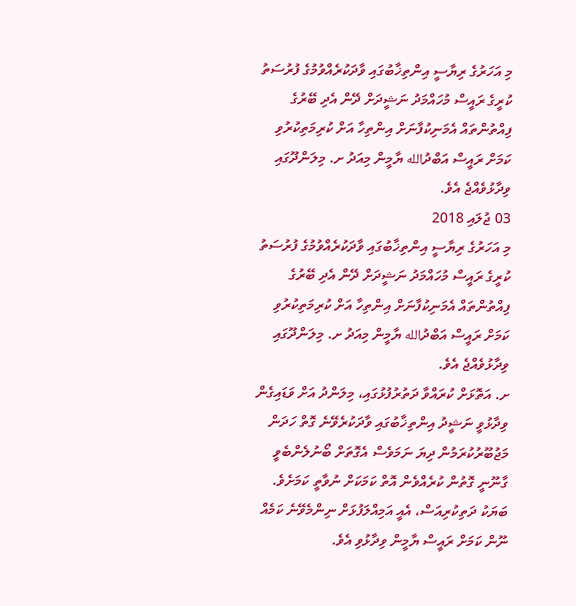މި އަހަރުގެ ރިޔާސީ އިންތިޚާބުގައި ވާދަކުރެއްވުމުގެ ފުރުސަތު ކުރީގެ ރައީސް މުހައްމަދު ނަޝީދަށް ދޭން އެދި ބޭރުގެ ފިއްތުންތައް އެމަނިކުފާނަށް އިންތިހާ އަށް ކުރިމަތިކުރުވި ކަމަށް ރައީސް އަބްދުالله ޔާމީން މިއަދު ށ. މިލަންދޫގައި ވިދާޅުވެއްޖެ އެވެ.
03 ޖުލައި 2018
މި އަހަރުގެ ރިޔާސީ އިންތިޚާބުގައި ވާދަކުރެއްވުމުގެ ފުރުސަތު ކުރީގެ ރައީސް މުހައްމަދު ނަޝީދަށް ދޭން އެދި ބޭރުގެ ފިއްތުންތައް އެމަނިކުފާނަށް އިންތިހާ އަށް ކުރިމަތިކުރުވި ކަމަށް ރައީސް އަބްދުالله ޔާމީން މިއަދު ށ. މިލަންދޫގައި ވިދާޅުވެއްޖެ އެވެ.
ށ. އަތޮޅަށް ކުރައްވާ ދަތުރުފުޅުގައި، މިލަންދު އަށް ވަޑައިގެން ވިދާޅުވީ ނަޝީދު އިންތިޚާބުގައި ވާދަކުރެވޭނެ ގޮތް ހަދަން މަޖުބޫރުކުރަމުން ދިޔަ ނަމަވެސް އެގޮތަށް ބޯނުލެންބެވީ ގާނޫނީ ގޮތުން ކުރެއްވެން އޮތް ކަމަކަށް ނުވާތީ ކަމަށެވެ. ބަޔަކު ދަތިކުރިއަސް، އެއީ އަމިއްލަފުޅަށް ނިންމެވޭނެ ކަމެއް ނޫން ކަމަށް ރައީސް ޔާމީން ވިދާޅުވި އެވެ.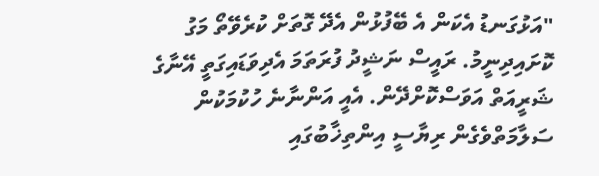"އަޅުގަނޑު އެކަން އެ ބޭފުޅުން އެދޭ ގޮތަށް ކުރެވޭތޯ މަގު ކޮށައިދިނީމު. ރައީސް ނަޝީދު ފުރަތަމަ އެދިވަޑައިގަތީ އޭނާގެ ޝަރީއަތް އަވަސްކޮށްދޭން. އެއީ އަންނާނެ ހުކުމަކުން ސަލާމަތްވެގެން ރިޔާސީ އިންތިޚާބުގައި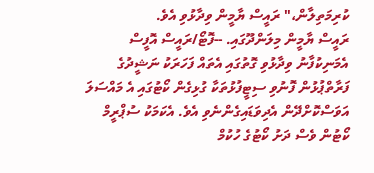ކުރިމަތިލާން،" ރައީސް ޔާމީން ވިދާޅުވި އެވެ.
ރައީސް ޔާމީން މިލަންދޫގައި. --ފޮޓޯ/ރައީސް އޮފީސް
އެމަނިކުފާނު ވިދާޅުވި ގޮތުގައި އެތައް ފަހަރަކު ނަޝީދުގެ ފަރާތްޕުޅުން ފޮނުވި ސިޓީފުޅުތަކާ ގުޅިގެން ކޯޓުގައި އެ މައްސަލަ އަވަސްކޮށްދޭން އެދިވަޑައިގެންނެވި އެވެ. އެކަމަކު ސުޕްރީމް ކޯޓުން ވެސް ދަށު ކޯޓުގެ ހުކުމް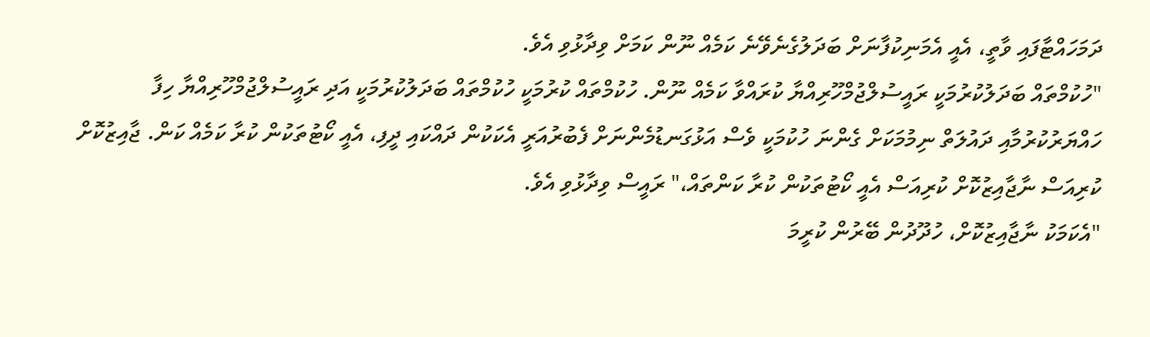ދަމަހައްޓާފައި ވާތީ، އެއީ އެމަނިކުފާނަށް ބަދަލުގެނެވޭނެ ކަމެއް ނޫން ކަމަށް ވިދާޅުވި އެވެ.
"ހުކުމްތައް ބަދަލުކުރުމަކީ ރައީސުލްޖުމްހޫރިއްޔާ ކުރައްވާ ކަމެއް ނޫން. ހުކުމްތައް ކުރުމަކީ ހުކުމްތައް ބަދަލުކުރުމަކީ އަދި ރައީސުލްޖުމްހޫރިއްޔާ ހިފާ ހައްޔަރުކުރުމާއި ދައުލަތް ނިމުމަކަށް ގެންނަ ހުކުމަކީ ވެސް އަޅުގަނޑުމެންނަށް ފެބުރުއަރީ އެކަކުން ދައްކައި ދީފި، އެއީ ކޯޓުތަކުން ކުރާ ކަމެއް ކަން. ޖާއިޒުކޮށް ކުރިއަސް ނާޖާއިޒުކޮށް ކުރިއަސް އެއީ ކޯޓުތަކުން ކުރާ ކަންތައް،" ރައީސް ވިދާޅުވި އެވެ.
"އެކަމަކު ނާޖާއިޒުކޮށް، ހުދޫދުން ބޭރުން ކުރީމަ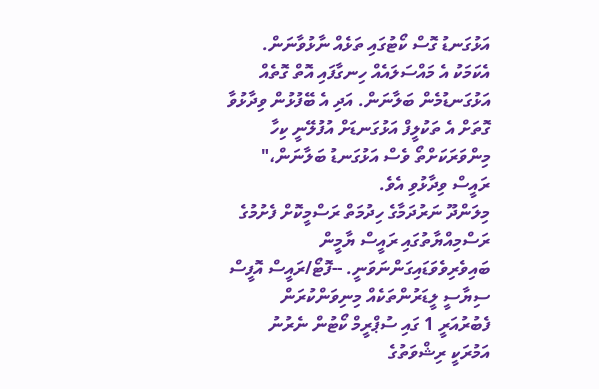އަޅުގަނޑު ގޮސް ކޯޓުގައި ތަޅެއް ނާޅުވާނަން. އެކަމަކު އެ މައްސަލައެއް ހިނގާފައި އޮތް ގޮތެއް އަޅުގަނޑުމެން ބަލާނަން. އަދި އެ ބޭފުޅުން ވިދާޅުވާ ގޮތަށް އެ ތަކުލީފް އަޅުގަނޑަށް އުފުލޭނީ ކިހާ މިންވަރަކަށްތޯ ވެސް އަޅުގަނޑު ބަލާނަން،" ރައީސް ވިދާޅުވި އެވެ.
މިލަންދޫ ނަރުދަމާގެ ހިދުމަތް ރަސްމީކޮށް ފެށުމުގެ ރަސްމިއްޔާތުގައި ރައީސް ޔާމީން ބައިވެރިވެވަޑައިގަންނަވަނީ. --ފޮޓޯ/ރައީސް އޮފީސް
ސިޔާސީ ލީޑަރުންތަކެއް މިނިވަންކުރަން ފެބުރުއަރީ 1 ގައި ސުޕްރީމް ކޯޓުން ނެރުނު އަމުރަކީ ރިޝްވަތުގެ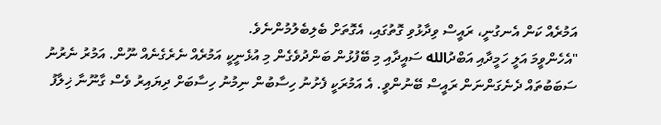އަމުރެއް ކަން އެނގުނީ، ރައީސް ވިދާޅުވި ގޮތުގައި، އެގޮތަށް ބެލިބެލުމުންނެވެ.
"އެހެންވީމަ އަލީ ހަމީދާއި އަބްދުالله ސައީދާއި މި ބޭފުޅުން ބަންދުވެގެން މި އުޅެނީކީ އަމުރެއް ނެރެގެނެއް ނޫން. އަމުރު ނެރުނު ސަބަބުތައް ދެނެގަންނަން ރައީސް ބޭނުންވީ. އެ އަމުރަކީ ފެށުނު ހިސާބުން ނިމުނު ހިސާބަށް ދިޔައިރު ވެސް ގާނޫނާ ޚިލާފު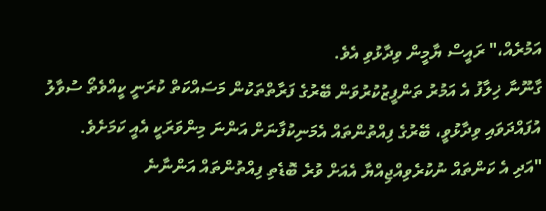އަމުރެއް،" ރައީސް ޔާމީން ވިދާޅުވި އެވެ.
ގާނޫނާ ޚިލާފު އެ އަމުރު ތަންފީޒުކުރުވަން ބޭރުގެ ފަރާތްތަކުން މަސައްކަތް ކުރަނީ ކީއްވެތޯ ސުވާލު އުފައްދަވައި ވިދާޅުވީ، ބޭރުގެ ފިއްތުންތައް އެމަނިކުފާނަށް އަންނަ މިންވަރަކީ އެއީ ކަމަށެވެ.
"އަދި އެ ކަންތައް ނުކުރެވިއްޖިއްޔާ އެއަށް ވުރެ ބޮޑެތި ފިއްތުންތައް އަންނާނެ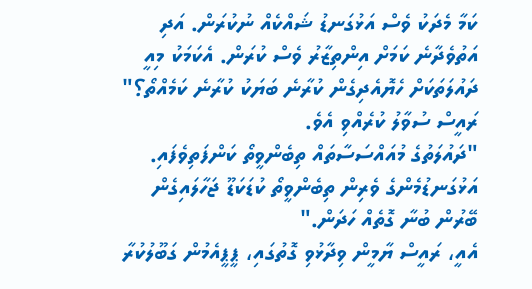ކަމާ މެދަކު ވެސް އަޅުގަނޑު ޝައްކެއް ނުކުރަން. އަދި އަތުވެދާނެ ކަމަށް އިންތިޒާރު ވެސް ކުރަން. އެކަމަކު މިއީ ދައުލަތަކަށް ހެޔޮއެދިގެން ކުރާނެ ބަޔަކު ކުރާނެ ކަމެއްތޯ؟" ރައީސް ސުވާލު ކުރެއްވި އެވެ.
"ދައުލަތުގެ މުއައްސަސާތައް ތިބެންވީތޯ ކަންފަތިވެފައި. އަޅުގަނޑުމެންގެ ވެރިން ތިބެންވީތޯ ކުޑަކަޑޫ ޖަހާލައިގެން ބޭރުން ބުނާ ގޮތެއް ހަދަން."
އެއީ، ރައީސް ޔާމީން ވިދާޅުވި ގޮތުގައި، ޕީޕީއެމުން ގަބޫލުކުރާ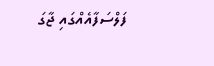ފަލްސަފާއެއްގައި ޖާގަ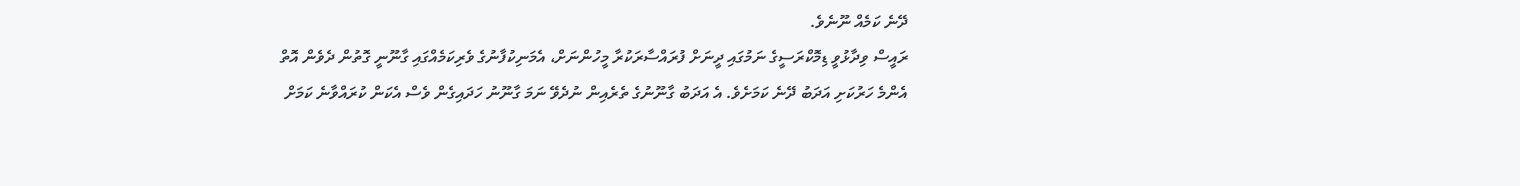ދޭނެ ކަމެއް ނޫނެވެ.
ރައީސް ވިދާޅުވީ ޑިމޮކްރަސީގެ ނަމުގައި ދީނަށް ފުރައްސާރަކުރާ މީހުންނަށް، އެމަނިކުފާނުގެ ވެރިކަމެއްގައި ގާނޫނީ ގޮތުން ދެވެން އޮތް އެންމެ ހަރުކަށި އަދަބު ދޭނެ ކަމަށެވެ. އެ އަދަބު ގާނޫނުގެ ތެރެއިން ނުދެވޭ ނަމަ ގާނޫނު ހަދައިގެން ވެސް އެކަން ކުރައްވާނެ ކަމަށް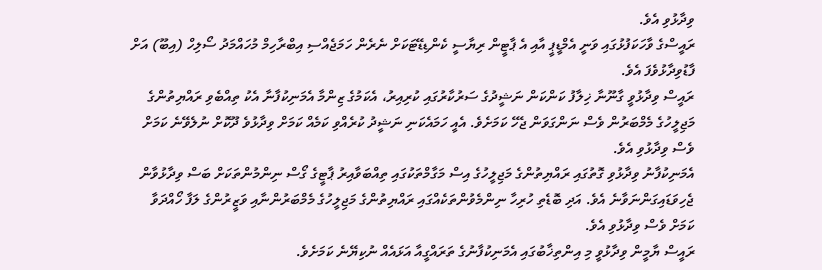ވިދާޅުވި އެވެ.
ރައީސްގެ ވާހަކަފުޅުގައި ވަނީ އެމްޑީޕީ އާއި އެ ޕާޓީން ރިޔާސީ ކެންޑިޑޭޓަކަށް ނެރެން ހަމަޖެއްސި އިބްރާހިމް މުހައްމަދު ސޯލިހް (އިބޫ) އަށް ފާޑުވިދާޅުވެފަ އެވެ.
ރައީސް ވިދާޅުވީ ގާނޫނާ ޚިލާފު ކަންކަން ނަޝީދުގެ ސަރުކާރުގައި ކުރިއިރު، އެކަމުގެ ޒިންމާ އެމަނިކުފާނާ އެކު ތިއްބެވި ރައްޔިތުންގެ މަޖިލީހުގެ މެމްބަރުން ވެސް ނަންގަވަން ޖެހޭ ކަމަށެވެ. އެއީ ހަމައެކަނި ނަޝީދު ކުރެއްވި ކަމެއް ކަމަށް ވިދާޅުވެ ދޫކޮށް ނުލެވޭނެ ކަމަށް ވެސް ވިދާޅުވި އެވެ.
އެމަނިކުފާނު ވިދާޅުވި ގޮތުގައި ރައްޔިތުންގެ މަޖިލީހުގެ އިސް މަގާމްތަކުގައި ތިއްބަވާއިރު ޕާޓީގެ ގޯސް ނިންމުންތަކަށް ބަސް ވިދާޅުވާން ޖެހިވަޑައިގަންނަވާނެ އެވެ. އަދި ބޮޑެތި ހުރިހާ ނިންމެވުންތަކެއްގައި ރައްޔިތުންގެ މަޖިލީހުގެ މެމްބަރުންނާއި ވަޒީރުންގެ ލަފާ ހޯއްދަވާ ކަމަށް ވެސް ވިދާޅުވި އެވެ.
ރައީސް ޔާމީން ވިދާޅުވީ މި އިންތިޚާބުގައި އެމަނިކުފާނުގެ ތަރައްގީއާ އަޅައެއް ނުކިޔޭނެ ކަމަށެވެ.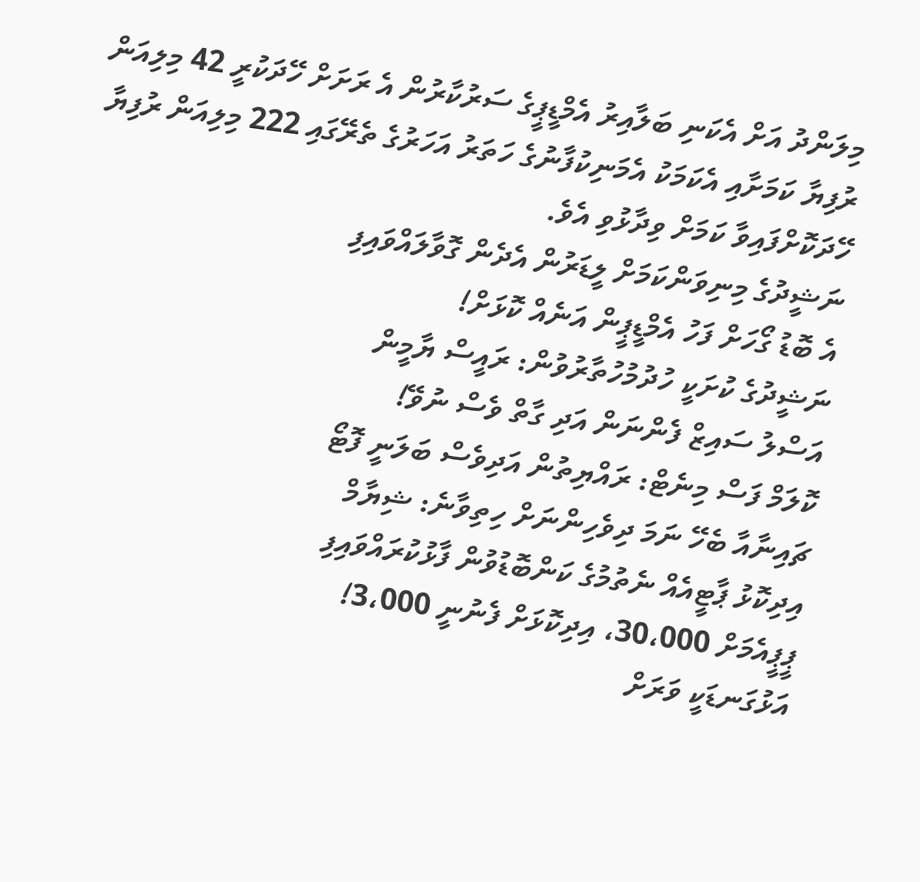މިލަންދު އަށް އެކަނި ބަލާއިރު އެމްޑީޕީގެ ސަރުކާރުން އެ ރަށަށް ހޭދަކުރީ 42 މިލިއަން ރުފިޔާ ކަމަށާއި އެކަމަކު އެމަނިކުފާނުގެ ހަތަރު އަހަރުގެ ތެރޭގައި 222 މިލިއަން ރުފިޔާ ހޭދަކޮށްފައިވާ ކަމަށް ވިދާޅުވި އެވެ.
ނަޝީދުގެ މިނިވަންކަމަށް ލީޑަރުން އެދެން ގޮވާލައްވައިފި
އެ ބޮޑު ގޯހަށް ފަހު އެމްޑީޕީން އަނެއް ކޮޅަށް!
ނަޝީދުގެ ކުށަކީ ހުދުމުހުތާރުވުން: ރައީސް ޔާމީން
އަސްލު ސައިޒް ފެންނަން އަދި ގާތް ވެސް ނުވޭ!
ކޮލަމް ފަސް މިނެޓް: ރައްޔިތުން އަދިވެސް ބަލަނީ ފޮޓޯ
ޗައިނާއާ ބެހޭ ނަމަ ދިވެހިންނަށް ހިތިވާނެ: ޝިޔާމް
އިދިކޮޅު ޕާޓީއެއް ނެތުމުގެ ކަންބޮޑުވުން ފާޅުކުރައްވައިފި
ޕީޕީއެމަށް 30،000، އިދިކޮޅަށް ފެނުނީ 3،000!
އަޅުގަނޑަކީ ވަރަށް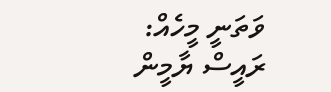ވަތަނީ މީހެއް: ރައީސް ޔާމީން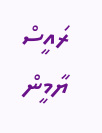ރައީސް ޔާމީން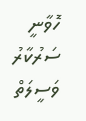ހޮވާނީ ސަރުކާރު ވަސީލަތް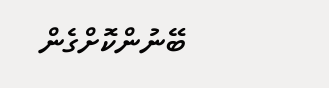ބޭނުންކޮށްގެން